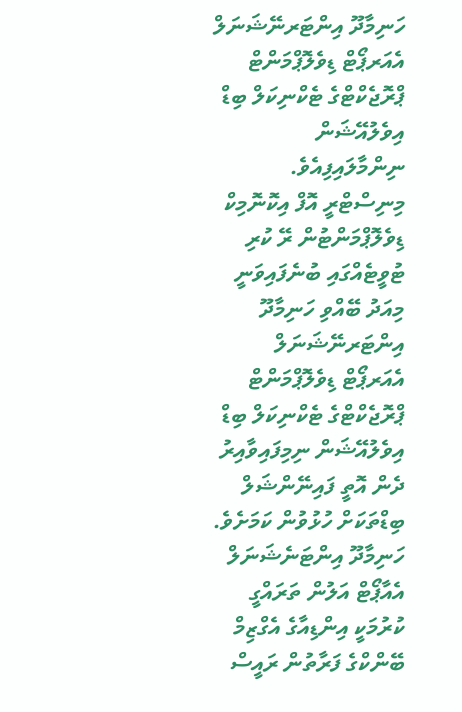ހަނިމާދޫ އިންޓަރނޭޝަނަލް އެއަރޕޯޓް ޑިވެލޮޕްމަންޓް ޕްރޮޖެކްޓްގެ ޓެކްނިކަލް ބިޑް އިވެލުއޭޝަން ނިންމާލައިފިއެވެ.
މިނިސްޓްރީ އޮފް އިކޮނޮމިކް ޑިވެލޮޕްމަންޓުން ރޭ ކުރި ޓުވީޓެއްގައި ބުނެފައިވަނީ މިއަދު ބޭއްވި ހަނިމާދޫ އިންޓަރނޭޝަނަލް އެއަރޕޯޓް ޑިވެލޮޕްމަންޓް ޕްރޮޖެކްޓްގެ ޓެކްނިކަލް ބިޑް އިވެލުއޭޝަން ނިމިފައިވާއިރު ދެން އޮތީ ފައިނޭންޝަލް ބިޑްތަކަށް ހުޅުވުން ކަމަށެވެ.
ހަނިމާދޫ އިންޓަނެޝަނަލް އެއާޕޯޓް އަލުން ތަރައްގީ ކުރުމަކީ އިންޑިއާގެ އެގްޒިމް ބޭންކްގެ ފަރާތުން ރައީސް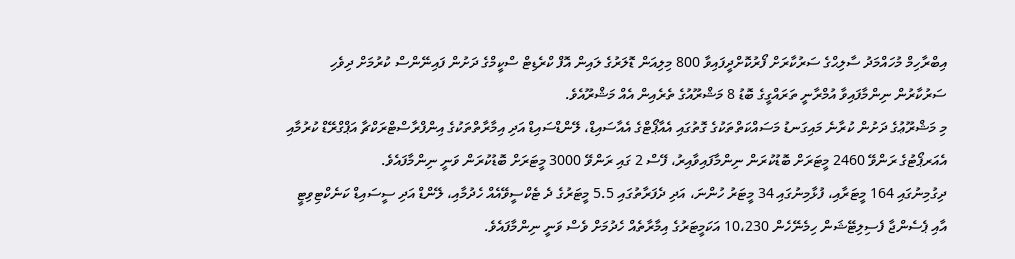އިބްރާހިމް މުހައްމަދު ސާލިޙްގެ ސަރުކާރަށް ފޯރުކޮށްދީފައިވާ 800 މިލިއަން ޑޮލަރުގެ ލައިން އޮފް ކްރެޑިޓް ސްކީމްގެ ދަށުން ފައިނޭންސް ކުރުމަށް ދިވެހި ސަރުކާރުން ނިންމާފައިވާ އުމްރާނީ ތަރައްގީގެ ބޮޑު 8 މަޝްރޫއުގެ ތެރެއިން އެއް މަޝްރޫއެވެ.
މި މަޝްރޫޢުގެ ދަށުން ކުރާނެ މައިގަނޑު މަސައްކަތްތަކުގެ ގޮތުގައި އެއާޕޯޓްގެ އެއާސައިޑް، ލޭންޑްސައިޑް އަދި އިމާރާތްތަކުގެ އިންފްރާސްޓްރަކްޗާ އަޕްގްރޭޑް ކުރުމާއި އެއަރޕޯޓުގެ ރަންވޭ 2460 މީޓަރަށް ބޮޑުކުރަން ނިންމާފައިވާއިރު، ފޭސް 2 ގައި ރަންވޭ 3000 މީޓަރަށް ބޮޑުކުރަން ވަނީ ނިންމާފައެވެ.
ދިގުމިނުގައި 164 މީޓަރާއި، ފުޅާމިނުގައި 34 މީޓަރު ހުންނަ، އަދި ދެފަރާތުގައި 5.5 މީޓަރުގެ ދެ ޓެކްސީވޭއެއް ހެދުމާއި، ލޭންޑް އަދި ސީސައިޑް ކަނެކްޓިވިޓީ އާއި ޕެސެންޖާ ފެސިލިޓޭޝަން ހިމެނޭހެން 10،230 އަކަމީޓަރުގެ އިމާރާތެއް ހެދުމަށް ވެސް ވަނީ ނިންމާފައެވެ.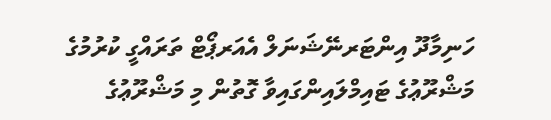ހަނިމާދޫ އިންޓަރނޭޝަނަލް އެއަރޕޯޓް ތަރައްގީ ކުރުމުގެ މަޝްރޫޢުގެ ޓައިމްލައިންގައިވާ ގޮތުން މި މަޝްރޫޢުގެ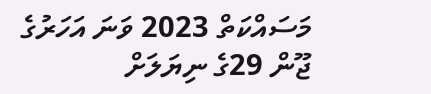މަސައްކަތް 2023 ވަނަ އަހަރުގެ ޖޫން 29ގެ ނިޔަލަށް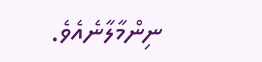ނިންމާލާނެއެވެ.